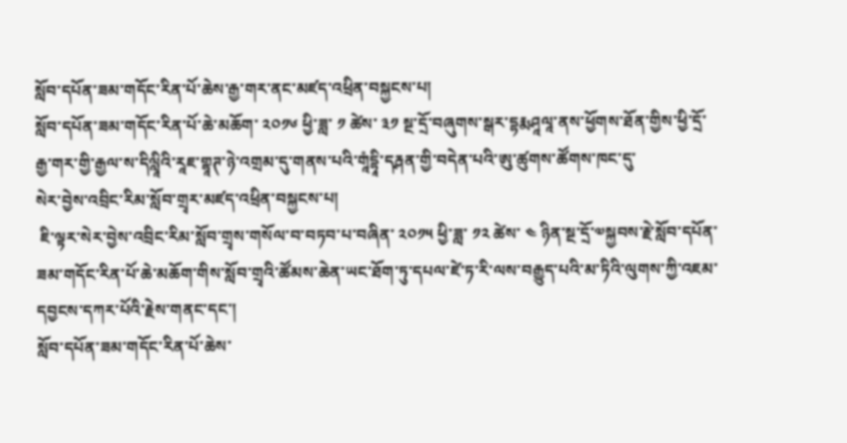སློབ་དཔོན་ཟམ་གདོང་རིན་པོ་ཆེས་རྒྱ་གར་ནང་མཛད་འཕྲིན་བསྐྱངས་པ།
སློབ་དཔོན་ཟམ་གདོང་རིན་པོ་ཆེ་མཆོག་ ༢༠༡༦ ཕྱི་ཟླ་ ༡ ཚེས་ ༣༡ སྔ་དྲོ་བཞུགས་སྒར་དྷརྨཤཱལཱ་ནས་ཕྱོགས་ཐོན་གྱིས་ཕྱི་དྲོ་རྒྱ་གར་གྱི་རྒྱལ་ས་དིལླཱིའི་རཱཇ་གྷཱཊ་ཉེ་འགྲམ་དུ་གནས་པའི་གཱཾདྷཱི་དརྴན་གྱི་བདེན་པའི་ཨུ་ཚུགས་ཚོགས་ཁང་དུ་
སེར་བྱེས་འབྲིང་རིམ་སློབ་གྲྭར་མཛད་འཕྲིན་བསྐྱངས་པ།
 ཇི་ལྟར་སེར་བྱེས་འབྲིང་རིམ་སློབ་གྲྭས་གསོལ་བ་བཏབ་པ་བཞིན་ ༢༠༡༥ ཕྱི་ཟླ་ ༡༢ ཚེས་ ༤ ཉིན་སྔ་དྲོ་༧སྐྱབས་རྗེ་སློབ་དཔོན་ཟམ་གདོང་རིན་པོ་ཆེ་མཆོག་གིས་སློབ་གྲྭའི་ཚོམས་ཆེན་ཡང་ཐོག་ཏུ་དཔལ་ཛེ་ཏ་རི་ལས་བརྒྱུད་པའི་མ་ཏིའི་ལུགས་ཀྱི་འཇམ་དབྱངས་དཀར་པོའི་རྗེས་གནང་དང་།
སློབ་དཔོན་ཟམ་གདོང་རིན་པོ་ཆེས་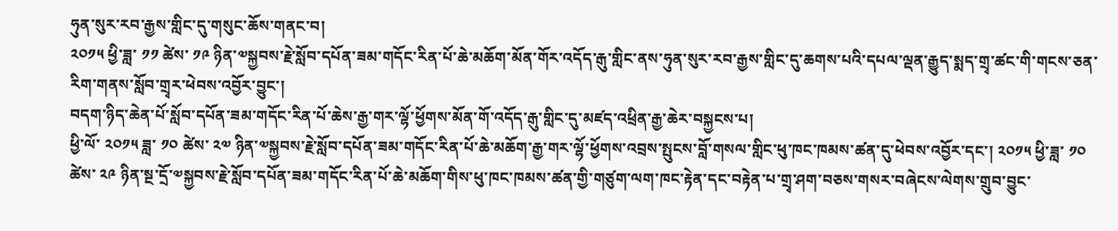ཧུན་སུར་རབ་རྒྱས་གླིང་དུ་གསུང་ཆོས་གནང་བ།
༢༠༡༥ ཕྱི་ཟླ་ ༡༡ ཚེས་ ༡༩ ཉིན་༧སྐྱབས་རྗེ་སློབ་དཔོན་ཟམ་གདོང་རིན་པོ་ཆེ་མཆོག་མོན་གོར་འདོད་རྒུ་གླིང་ནས་ཧུན་སུར་རབ་རྒྱས་གླིང་དུ་ཆགས་པའི་དཔལ་ལྡན་རྒྱུད་སྨད་གྲྭ་ཚང་གི་གངས་ཅན་རིག་གནས་སློབ་གྲྭར་ཕེབས་འབྱོར་བྱུང་།
བདག་ཉིད་ཆེན་པོ་སློབ་དཔོན་ཟམ་གདོང་རིན་པོ་ཆེས་རྒྱ་གར་ལྷོ་ཕྱོགས་མོན་གོ་འདོད་རྒུ་གླིང་དུ་མཛད་འཕྲིན་རྒྱ་ཆེར་བསྐྱངས་པ།
ཕྱི་ལོ་ ༢༠༡༥ ཟླ་ ༡༠ ཚེས་ ༢༧ ཉིན་༧སྐྱབས་རྗེ་སློབ་དཔོན་ཟམ་གདོང་རིན་པོ་ཆེ་མཆོག་རྒྱ་གར་ལྷོ་ཕྱོགས་འབྲས་སྤུངས་བློ་གསལ་གླིང་ཕུ་ཁང་ཁམས་ཚན་དུ་ཕེབས་འབྱོར་དང་། ༢༠༡༥ ཕྱི་ཟླ་ ༡༠ ཚེས་ ༢༩ ཉིན་སྔ་དྲོ་༧སྐྱབས་རྗེ་སློབ་དཔོན་ཟམ་གདོང་རིན་པོ་ཆེ་མཆོག་གིས་ཕུ་ཁང་ཁམས་ཚན་གྱི་གཙུག་ལག་ཁང་རྟེན་དང་བརྟེན་པ་གྲྭ་ཤག་བཅས་གསར་བཞེངས་ལེགས་གྲུབ་བྱུང་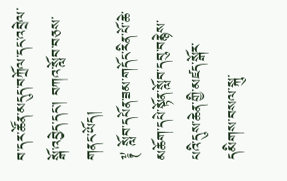བ་དར་ཚོན་མདུད་བཀྲོལ་དང་འབྲེལ་སྒོ་འབྱེད་དང་། བཀའ་སློབ་བཅས་གནང་ཡོད།
༈ སློབ་དཔོན་ཟམ་གདོང་རིན་པོ་ཆེ་མཆོག་དཔེ་སྟོན་སློབ་དབུ་བརྙེས་པའི་དུས་ཆེན་གྱི་མཛད་སྒོར་དམིགས་བསལ་སྐུ་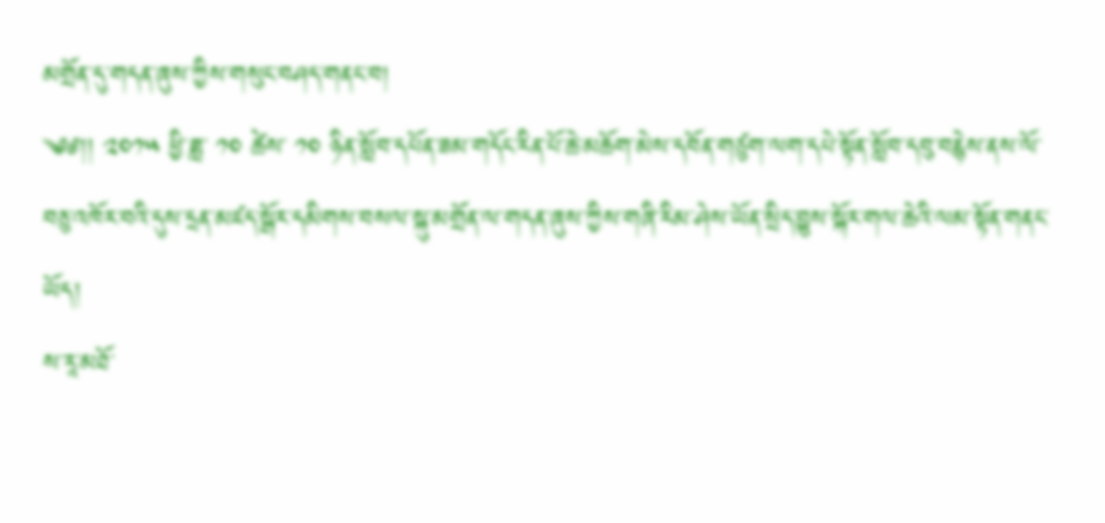མགྲོན་དུ་གདན་ཞུས་ཀྱིས་གསུང་བཤད་གནང་བ།
༄༅།། ༢༠༡༥ ཕྱི་ཟླ་ ༡༠ ཚེས་ ༡༠ ཉིན་སློབ་དཔོན་ཟམ་གདོང་རིན་པོ་ཆེ་མཆོག་མེས་དབོན་གཙུག་ལག་དཔེ་སྟོན་སློབ་དབུ་བརྙེས་ནས་ལོ་བཅུ་འཁོར་བའི་དུས་དྲན་མཛད་སྒོར་དམིགས་བསལ་སྐུ་མགྲོན་ལ་གདན་ཞུས་ཀྱིས་གཞི་རིམ་ཤེས་ཡོན་སྲིད་བྱུས་སྐོར་གལ་ཆེའི་ལམ་སྟོན་གནང་ཡོད།
ས་རཱ་མཐོ་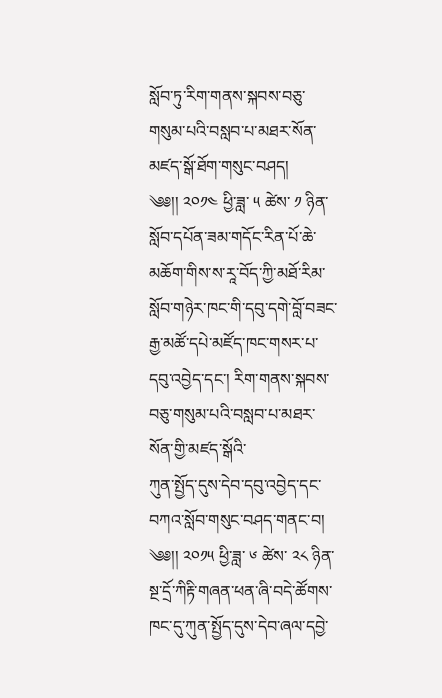སློབ་ཏུ་རིག་གནས་སྐབས་བཅུ་གསུམ་པའི་བསླབ་པ་མཐར་སོན་མཛད་སྒོ་ཐོག་གསུང་བཤད།
༄༅།། ༢༠༡༤ ཕྱི་ཟླ་ ༥ ཚེས་ ༡ ཉིན་སློབ་དཔོན་ཟམ་གདོང་རིན་པོ་ཆེ་མཆོག་གིས་ས་རཱ་བོད་ཀྱི་མཐོ་རིམ་སློབ་གཉེར་ཁང་གི་དབུ་དགེ་བློ་བཟང་རྒྱ་མཚོ་དཔེ་མཛོད་ཁང་གསར་པ་དབུ་འབྱེད་དང་། རིག་གནས་སྐབས་བཅུ་གསུམ་པའི་བསླབ་པ་མཐར་སོན་གྱི་མཛད་སྒོའི་
ཀུན་སྤྱོད་དུས་དེབ་དབུ་འབྱེད་དང་བཀའ་སློབ་གསུང་བཤད་གནང་བ།
༄༅།། ༢༠༡༥ ཕྱི་ཟླ་ ༦ ཚེས་ ༢༨ ཉིན་སྔ་དྲོ་ཀིརྟི་གཞན་ཕན་ཞི་བདེ་ཚོགས་ཁང་དུ་ཀུན་སྤྱོད་དུས་དེབ་ཞལ་དབྱེ་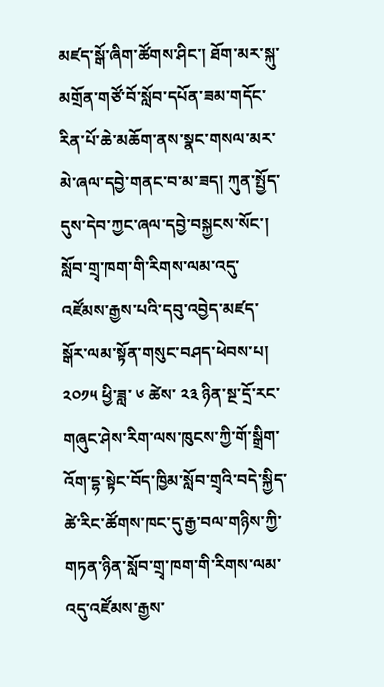མཛད་སྒོ་ཞིག་ཚོགས་ཤིང་། ཐོག་མར་སྐུ་མགྲོན་གཙོ་བོ་སློབ་དཔོན་ཟམ་གདོང་རིན་པོ་ཆེ་མཆོག་ནས་སྣང་གསལ་མར་མེ་ཞལ་དབྱེ་གནང་བ་མ་ཟད། ཀུན་སྤྱོད་དུས་དེབ་ཀྱང་ཞལ་དབྱེ་བསྐྱངས་སོང་།
སློབ་གྲྭ་ཁག་གི་རིགས་ལམ་འདུ་འཛོམས་རྒྱས་པའི་དབུ་འབྱེད་མཛད་སྒོར་ལམ་སྟོན་གསུང་བཤད་ཕེབས་པ།
༢༠༡༥ ཕྱི་ཟླ་ ༦ ཚེས་ ༢༣ ཉིན་སྔ་དྲོ་རང་གཞུང་ཤེས་རིག་ལས་ཁུངས་ཀྱི་གོ་སྒྲིག་འོག་དྷ་སྟེང་བོད་ཁྱིམ་སློབ་གྲྭའི་བདེ་སྐྱིད་ཚེ་རིང་ཚོགས་ཁང་དུ་རྒྱ་བལ་གཉིས་ཀྱི་གཏན་ཉིན་སློབ་གྲྭ་ཁག་གི་རིགས་ལམ་འདུ་འཛོམས་རྒྱས་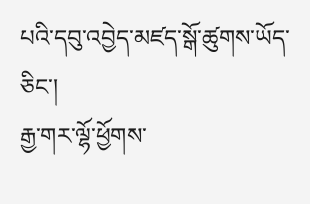པའི་དབུ་འབྱེད་མཛད་སྒོ་ཚུགས་ཡོད་ཅིང་།
རྒྱ་གར་ལྷོ་ཕྱོགས་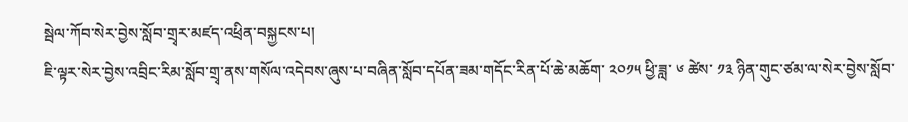སྦེལ་ཀོབ་སེར་བྱེས་སློབ་གྲྭར་མཛད་འཕྲིན་བསྐྱངས་པ།
ཇི་ལྟར་སེར་བྱེས་འབྲིང་རིམ་སློབ་གྲྭ་ནས་གསོལ་འདེབས་ཞུས་པ་བཞིན་སློབ་དཔོན་ཟམ་གདོང་རིན་པོ་ཆེ་མཆོག་ ༢༠༡༥ ཕྱི་ཟླ་ ༦ ཚེས་ ༡༣ ཉིན་གུང་ཙམ་ལ་སེར་བྱེས་སློབ་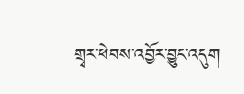གྲྭར་ཕེབས་འབྱོར་བྱུང་འདུག